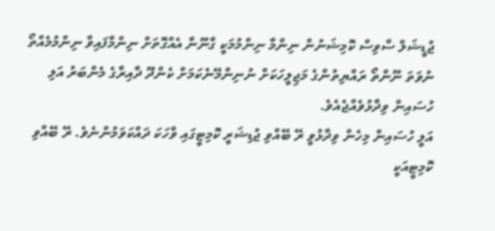ޖުޑީޝަލް ސާވިސް ކޮމިޝަނުން ނިންމާ ނިންމުމަކީ ގާނޫނާ އެއްގޮތަށް ނިންމާފައިވާ ނިންމުމެއްތޯ ނުވަތަ ނޫންތޯ ރައްޔިތުންގެ މަޖިލީހަކަށް ނުނިންމޭނެކަމަށް ކެންދޫ ދާއިރާގެ މެންބަރު އަލި ހުސައިން ވިދާޅުވެއްޖެއެވެ.
އަލީ ހުސައިން މިހެން ވިދާޅުވީ ރޭ ބޭއްވި ޖުޑިޝަރީ ކޮމިޓީގައި ވާހަކަ ދައްކަވަމުންނެވެ. ރޭ ބޭއްވި ކޮމިޓީއަކީ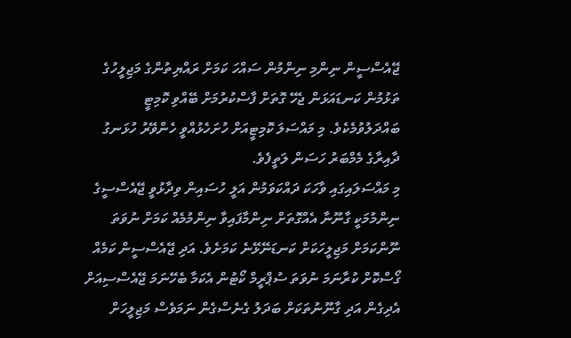ޖޭއެސްސީން ނިންމި ނިންމުން ސައްހަ ކަމަށް ރައްޔިތުންގެ މަޖިލީހުގެ ތަޅުމުން ކަނޑައަޅަން ޖެހޭ ގޮތަށް ފާސްކުރުމަށް ބޭއްވި ކޮމިޓީ ބައްދަލުވުމެކެވެ. މި މައްސަލަ ކޮމިޓީއަށް ހުށަހެޅުއްވީ ހެންވޭރު ހުޅަނގު ދާއިރާގެ މެމްބަރު ހަސަން ލަތީފެވެ.
މި މައްސަލައިގައި ވާހަކަ ދައްކަވަމުން އަލީ ހުސައިން ވިދާޅުވީ ޖޭއެސްސީގެ ނިންމުމަކީ ގާނޫނާ އެއްގޮތަށް ނިންމާފައިވާ ނިންމުމެއް ކަމަށް ނުވަތަ ނޫންކަމަށް މަޖިލީހަކަށް ކަނޑަނޭޅޭނެ ކަމަށެވެ. އަދި ޖޭއެސްސީން ކަމެއް ގޯސްކޮށް ކުރާނަމަ ނުވަތަ ސުޕްރީމް ކޯޓުން އެކަމާ ބެހޭނަމަ ޖޭއެސްސިއަށް އެދިގެން އަދި ގާނޫނުތަކަށް ބަދަލު ގެނެސްގެން ނަމަވެސް މަޖިލީހަށް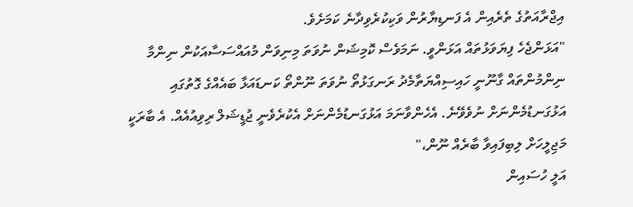އިޖްރާއަތުގެ ތެރެއިން އެ ފަނޑިޔާރުން ވަކިކުރެވިދާނެ ކަމަށެވެ.
"އަޅަންޖެހެ ފިޔަވަޅުތައް އަޅަންވީ. ނަމަވެސް ކޮމިޝަން ނުވަތަ މިނިވަން މުއައްސަސާއަކުން ނިންމާ ނިންމުންތައް ގާނޫނީ ހައިސިއްޔަތާމެދު ރަނގަޅުތޯ ނުވަތަ ނޫންތޯ ކަނޑައަޅާ ބައެއްގެ ގޮތުގައި އަޅުގަނޑުމެންނަށް ނުވެވޭނެ. އެހެންވާނަމަ އަޅުގަނޑުމެންނަށް އެކުރެވެނީ ޖުޑީޝަލް ރިވިއުއެއް. އެ ބާރަކީ މަޖިލީހަށް ލިބިފައިވާ ބާރެއް ނޫން،"
އަލީ ހުސައިން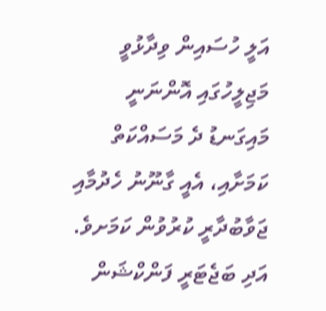އަލީ ހުސައިން ވިދާޅުވީ މަޖިލީހުގައި އޮންނަނީ މައިގަނޑު ދެ މަސައްކަތް ކަމަށާއި، އެއީ ގާނޫނު ހެދުމާއި ޖަވާބުދާރީ ކުރުވުން ކަމަށވެ. އަދި ބަޖެޓަރީ ފަންކްޝަން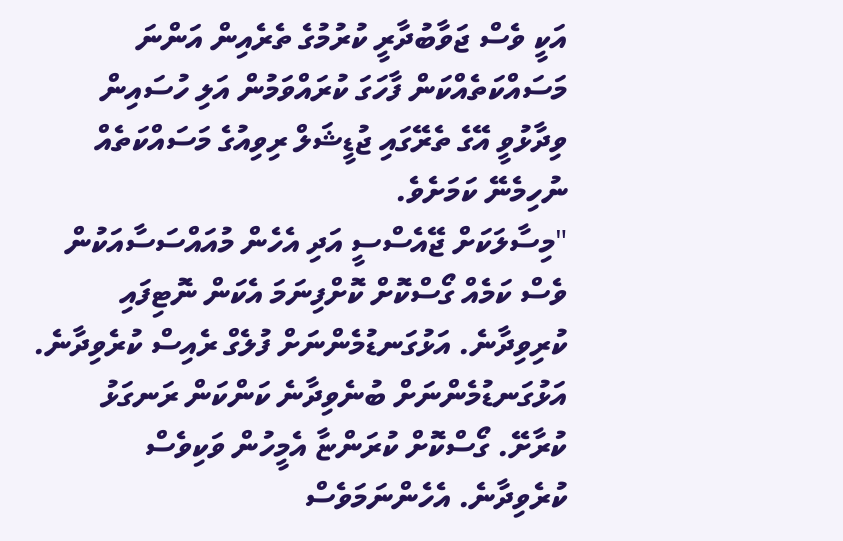އަކީ ވެސް ޖަވާބުދާރީ ކުރުމުގެ ތެރެއިން އަންނަ މަސައްކަތެއްކަން ފާހަގަ ކުރައްވަމުން އަލި ހުސައިން ވިދާޅުވީ އޭގެ ތެރޭގައި ޖުޑީޝަލް ރިވިއުގެ މަސައްކަތެއް ނުހިމެނޭ ކަމަށެވެ.
"މިސާލަކަށް ޖޭއެސްސީ އަދި އެހެން މުއައްސަސާއަކުން ވެސް ކަމެއް ގޯސްކޮށް ކޮށްފިނަމަ އެކަން ނޮޓިފައި ކުރިވިދާނެ. އަޅުގަނޑުމެންނަށް ފުލެގް ރެއިސް ކުރެވިދާނެ. އަޅުގަނޑުމެންނަށް ބުނެވިދާނެ ކަންކަން ރަނގަޅު ކުރާށޭ. ގޯސްކޮށް ކުރަންޏާ އެމީހުން ވަކިވެސް ކުރެވިދާނެ. އެހެންނަމަވެސް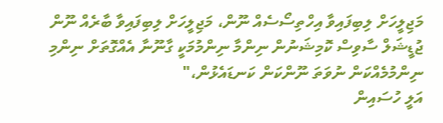މަޖިލީހަށް ލިބިފައިވާ އިހްތިސޯސެއް ނޫން، މަޖިލީހަށް ލިބިފައިވާ ބާރެއް ނޫން ޖުޑީޝަލް ސާވިސް ކޮމިޝަނުން ނިންމާ ނިންމުމަކީ ގާނޫނާ އެއްގޮތަށް ނިންމި ނިންމުމެއްކަން ނުވަތަ ނޫންކަން ކަނޑައެޅުން،"
އަލީ ހުސައިން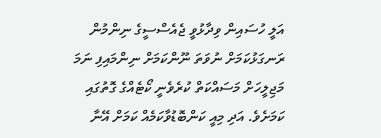އަލީ ހުސައިން ވިދާޅުވީ ޖެއެސްސީގެ ނިންމުން ރަނގަޅުކަމަށް ނުވަތަ ނޫންކަމަށް ނިންމައިފި ނަމަ މަޖިލީހަށް މަސައްކަތް ކުރެވެނީ ކޯޓެއްގެ ގޮތުގައި ކަމަށެވެ. އަދި މިއީ ކަންބޮޑުވާކަމެއް ކަމަށް އޭނާ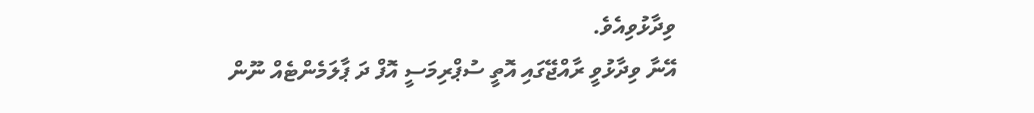ވިދާޅުވިއެވެ.
އޭނާ ވިދާޅުވީ ރާއްޖޭގައި އޮތީ ސުޕްރިމަސީ އޮފް ދަ ޕާލަމެންޓެއް ނޫން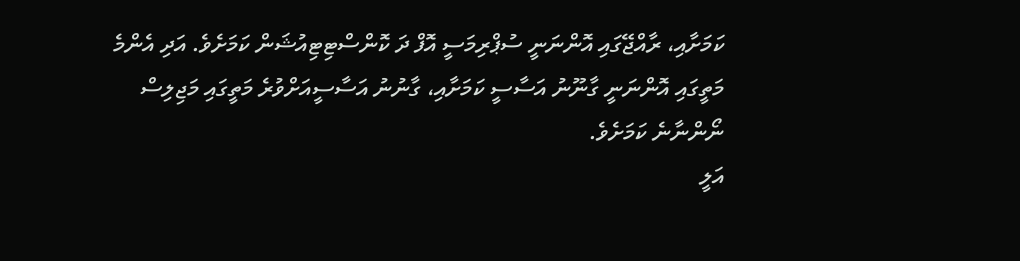ކަމަށާއި، ރާއްޖޭގައި އޮންނަނީ ސުޕްރިމަސީ އޮފް ދަ ކޮންސްޓިޓިއުޝަން ކަމަށެވެ. އަދި އެންމެ މަތީގައި އޮންނަނީ ގާނޫނު އަސާސީ ކަމަށާއި، ގާނުނު އަސާސީއަށްވުރެ މަތީގައި މަޖިލިސް ނޯންނާނެ ކަމަށެވެ.
އަލީ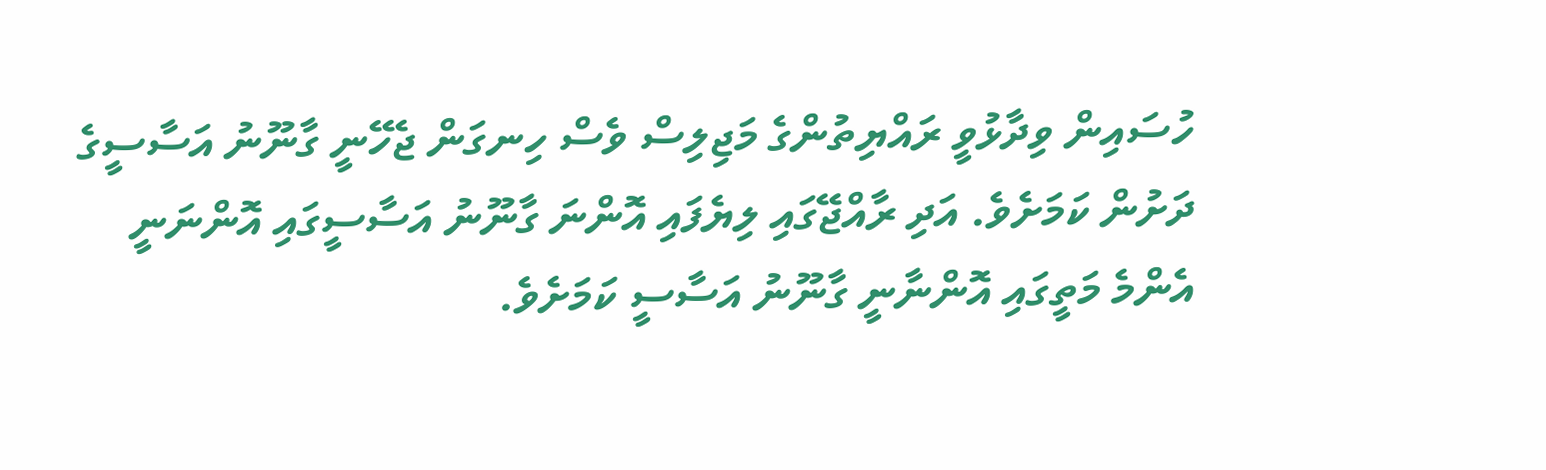ހުސައިން ވިދާޅުވީ ރައްޔިތުންގެ މަޖިލިސް ވެސް ހިނގަން ޖެހޭނީ ގާނޫނު އަސާސީގެ ދަށުން ކަމަށެވެ. އަދި ރާއްޖޭގައި ލިޔެފައި އޮންނަ ގާނޫނު އަސާސީގައި އޮންނަނީ އެންމެ މަތީގައި އޮންނާނީ ގާނޫނު އަސާސީ ކަމަށެވެ.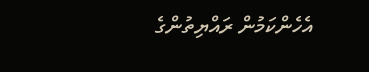އެހެންކަމުން ރައްޔިތުންގެ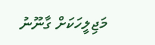މަޖިލީހަކަށް ގާނޫނު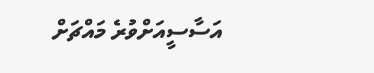އަސާސީއަށްވުރެ މައްޗަށް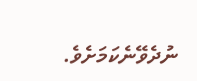ނުދެވޭނެކަމަށެވެ.